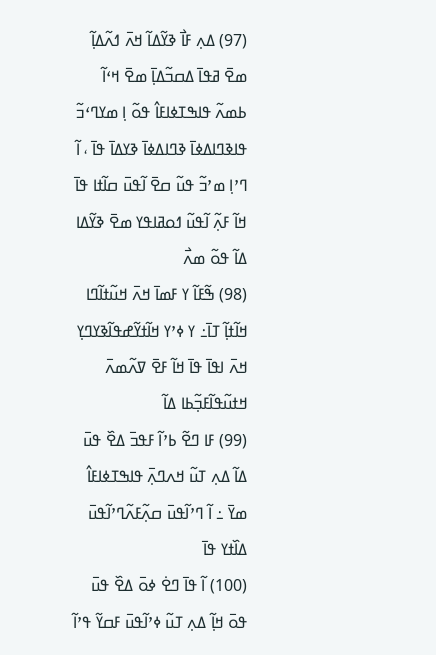(97) ߡߍ߲ ߓߊ߯ ߢߌ߬ߡߊ߬ ߞߍ߫ ߗߍ߬ߡߊ߲߬ ߘߐ߫ ߥߟߊ߫ ߡߛߏ߬ߡߊ߲߫ ߘߐ߫ ߞߵߊ߬ ߕߘߍ߬ ߟߊߒߠߦߊߓߊ߮ ߟߋ߬ ߊ߲ ߘߌߣߵߏ߬ ߟߊߢߣߊߡߦߊ߫ ߢߣߊߡߦߊ߫ ߢߌߡߊ߫ ߟߊ߫ ، ߊ߬ ߣߴߊ߲ ߘߴߏ߬ ߟߎ߬ ߛߐ߫ ߊ߬ߟߎ߫ ߛߊ߬ߙߊ ߟߊ߫ ߞߊ߬ ߓߍ߲߬ ߊ߬ߟߎ߬ ߗߋߥߊߟߌ ߘߐ߫ ߢߌ߬ߡߊ ߡߊ߬ ߟߋ߬ ߘߍ߯
(98) ߒ߬ߓߊ߬ ߌ ߓߘߊ߫ ߞߍ߫ ߞߎ߬ߙߊ߬ߣߊ ߞߊ߬ߙߊ߲߬ ߠߊ߫߸ ߌ ߦߴߌ ߞߊ߬ߙߌ߬ߝߟߊ߬ߢߌߣߌ߲ ߞߍ߫ ߊߟߊ߫ ߟߊ߫ ߞߊ߬ ߓߐ߫ ߜߍ߬ߘߍ߫ ߞߙߎ߬ߟߊ߬ߓߏ߲߬ߕߊ ߡߊ߬
(99) ߓߊ ߣߐ߬ ߕߴߊ߬ ߓߟߏ߫ ߡߐ߰ ߟߎ߫ ߡߊ߬ ߡߍ߲ ߠߎ߬ ߞߍߣߍ߲߫ ߟߊߒߠߦߊߓߊ߮ ߘߌ߫ ߸ ߊ߬ ߣߴߊ߬ߟߎ߫ ߛߍ߲߬ߓߍ߬ߣߴߊ߬ߟߎ߫ ߡߊ߰ߙߌ ߟߊ߫
(100) ߊ߬ ߟߊ߫ ߣߐ߭ ߦߋ߫ ߡߐ߰ ߟߎ߫ ߟߋ߫ ߞߊ߲߬ ߡߍ߲ ߠߎ߬ ߦߴߊ߬ߟߎ߫ ߓߛߌ߬ ߟߴߊ߬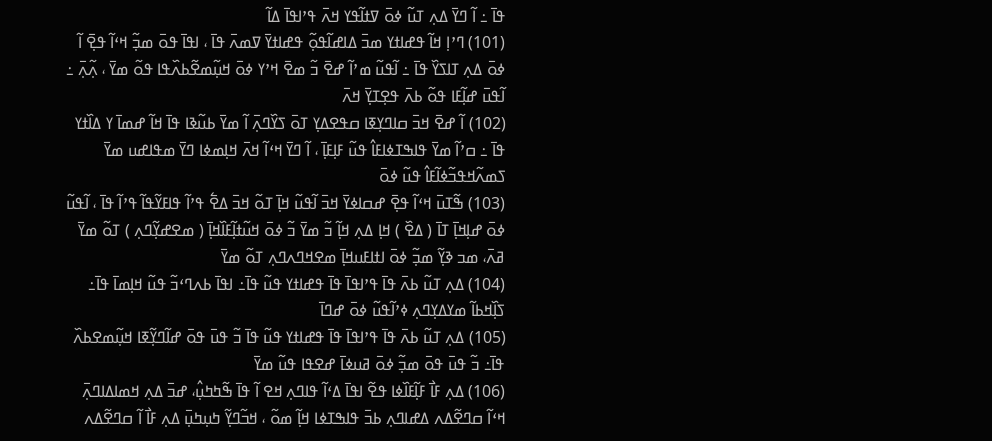ߟߊ߫ ߸ ߊ߬ ߣߌ߫ ߡߍ߲ ߠߎ߬ ߦߋ߫ ߜߙߊ߬ߟߌ ߞߍ߫ ߟߴߊߟߊ߫ ߡߊ߬
(101) ߣߴߊ߲ ߞߊ߬ ߟߝߊߙߌ ߘߏ߫ ߡߊߝߊ߬ߟߋ߲߬ ߟߝߊߙߌ߫ ߜߘߍ߫ ߟߊ߫ ، ߊߟߊ߫ ߟߋ߫ ߘߏ߲߬ ߞߵߊ߬ ߟߐ߲߫ ߊ߬ ߦߋ߫ ߡߍ߲ ߠߊߖߌ߰ ߟߊ߫ ߸ ߊ߬ߟߎ߬ ߘߴߊ߬ ߝߐ߫ ߏ߬ ߘߐ߫ ߞߴߌ ߦߋ߫ ߞߎ߲߬ߘߐ߬ߕߍ߰ߟߊ ߟߋ߬ ߘߌ߫ ، ߍ߲߬ߍ߲߫ ߸ ߊ߬ߟߎ߫ ߝߊ߲߬ߓߊ ߟߋ߬ ߕߍ߫ ߟߐ߲ߠߌ߲߫ ߞߍ߫
(102) ߊ߬ ߝߐ߫ ߞߏ߫ ߛߊߣߌ߲ߧߊ ߛߟߐߡߌ߲ ߠߋ߫ ߖߌ߰ߣߍ߲߫ ߊ߬ ߘߌ߫ ߕߎ߬ߢߊ ߟߊ߫ ߞߊ߬ ߝߘߊ߫ ߌ ߡߊ߰ߙߌ ߟߊ߫ ߸ ߛߴߊ߬ ߘߌ߫ ߟߊߒߠߦߊߓߊ߮ ߟߎ߬ ߓߊ߲ߓߊ߲߫ ، ߊ߬ ߣߌ߫ ߞߵߊ߬ ߞߍ߫ ߞߊ߲ߘߦߊ ߣߌ߫ ߘߟߊߝߎ ߘߌ߫ ߖߘߍ߬ߞߟߏ߬ߦߊ߬ߓߊ߮ ߟߎ߬ ߦߋ߫
(103) ߒ߬ߠߎ߫ ߞߵߊ߬ ߟߐ߲߫ ߝߛߊߦߌ߫ ߞߏ߫ ߊ߬ߟߎ߬ ߞߊ߲߫ ߠߋ߬ ߞߏ߫ ߡߐ߱ ߟߴߊ߬ ߟߊߓߌ߬ߟߊ߬ ߟߴߊ߬ ߟߊ߫ ، ߊ߬ߟߎ߬ ߦߋ߫ ߝߊ߲ߞߊ߲߫ ߠߊ߫ ( ߡߐ߰ ) ߞߊ߲ ߡߍ߲ ߞߊ߲߬ ߏ߬ ߘߌ߫ ߏ߬ ߦߋ߫ ߞߎ߬ߙߊ߲߬ߓߊ߰ߞߊ߲߫ ( ߘߐߝߌ߲߬ߣߍ߲ ) ߠߋ߬ ߘߌ߫ ߥߍ߫، ߘߏ ߢߌ߲߬ ߘߏ߲߬ ߦߋ߫ ߊߙߊߓߎߞߊ߲߫ ߘߐߞߣߍߣߍ߲ ߠߋ߬ ߘߌ߫
(104) ߡߍ߲ ߠߎ߬ ߕߍ߫ ߟߊ߫ ߟߴߊߟߊ߫ ߟߊ߫ ߟߝߊߙߌ ߟߎ߬ ߟߊ߫߸ ߊߟߊ߫ ߕߍߣߵߏ߬ ߟߎ߬ ߞߊ߲ߘߊ߫ ߟߊ߫߸ ߖߊ߲߰ߞߕߊ߬ ߘߌߡߌ߲ߣߍ߲ ߦߴߊ߬ߟߎ߬ ߦߋ߫ ߝߣߊ߫
(105) ߡߍ߲ ߠߎ߬ ߕߍ߫ ߟߊ߫ ߟߴߊߟߊ߫ ߟߊ߫ ߟߝߊߙߌ ߟߎ߬ ߟߊ߫ ߏ߬ ߟߎ߫ ߟߋ߫ ߝߊ߬ߣߌ߲߬ߧߊ ߞߎ߲߬ߘߐߕߍ߰ ߟߊ߫߸ ߏ߬ ߟߎ߫ ߟߋ߫ ߘߏ߲߬ ߦߋ߫ ߥߎߦߊ߫ ߝߐߟߊ ߟߎ߬ ߘߌ߫
(106) ߡߍ߲ ߓߊ߯ ߓߊ߲߬ߓߊ߰ߦߊ ߟߐ߬ ߊߟߊ߫ ߡߵߊ߬ ߟߊߣߍ߲ ߞߐ ߊ߬ ߟߊ߫ ߒ߬ߤߤߎ߲߮، ߝߏ߫ ߡߍ߲ ߞߘߊߡߊߣߍ߲߫ ߞߵߊ߬ ߛߣߐ߬ߡߍ ߡߝߊߣߍ߲ ߕߏ߫ ߟߊߒߠߦߊ ߞߊ߲߬ ߘߋ߬ ، ߞߏ߬ߣߌ߲߬ ߤߎ߲ߤߎ߲߫ ߡߍ߲ ߓߊ߯ ߊ߬ ߛߣߐ߬ߡߍ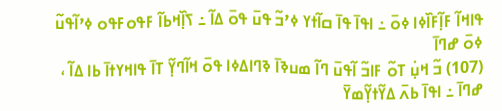ߟߊߞߊ߬ ߓߊ߲߬ߓߊ߰ߦߊ ߦߋ߫ ߸ ߊߟߊ߫ ߟߊ߫ ߛߊ߬ߙߌ ߦߴߏ߬ ߟߎ߫ ߟߋ߫ ߡߊ߬ ߸ ߖߊ߲߰ߞߕߊ߬ ߓߟߋߓߟߋ ߦߴߊ߬ߟߎ߬ ߦߋ߫ ߝߣߊ߫
(107) ߏ߬ ߞߎ߲߭ ߠߋ߬ ߓߊߏ߬ ߊ߬ߟߎ߫ ߣߊ߬ ߘߎߢߊ߫ ߢߣߊߡߦߊ ߟߋ߫ ߞߊ߬ߣߌ߲߬ ߠߊ߫ ߟߊߞߌߙߊ߫ ߕߊ ߡߊ߬ ، ߝߣߊ߫ ߸ ߊߟߊ߫ ߕߍ߫ ߡߌ߬ߙߌ߲߬ߘߌ߫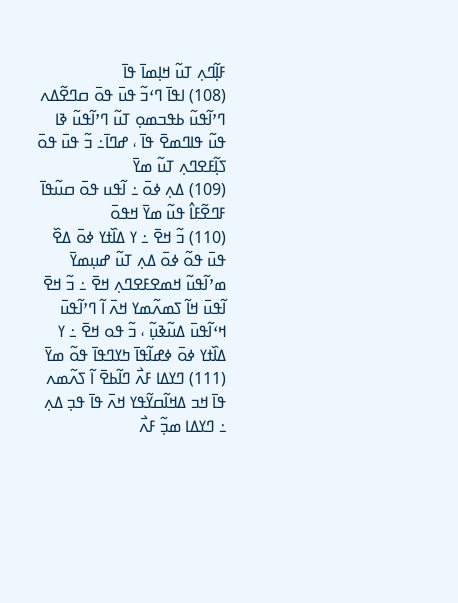ߓߊ߲߬ߣߍ߲ ߠߎ߬ ߞߊ߲ߘߊ߫ ߟߊ߫
(108) ߊߟߊ߫ ߣߵߏ߬ ߟߎ߫ ߟߋ߫ ߛߣߐ߬ߡߍ ߣߴߊ߬ߟߎ߬ ߕߟߏߘߋ߲ ߠߎ߬ ߣߴߊ߬ߟߎ߬ ߢߊ ߟߎ߬ ߟߊߣߘߐ߫ ߟߊ߫ ، ߝߣߊ߫߸ ߏ߬ ߟߎ߫ ߟߋ߫ ߖߊ߲߬ߓߐߣߍ߲ ߠߎ߬ ߘߌ߫
(109) ߡߍ߲ ߦߋ߫ ߸ ߊ߬ߟߎ ߟߋ߫ ߛߎ߬ߟߊ߫ ߓߣߐ߬ߓߊ߮ ߟߎ߬ ߘߌ߫ ߞߟߋ߫
(110) ߏ߬ ߞߐ߫ ߸ ߌ ߡߊ߰ߙߌ ߦߋ߫ ߡߐ߰ ߟߎ߫ ߟߋ߬ ߦߋ߫ ߡߍ߲ ߠߎ߬ ߝߎ߲ߘߌ߫ ߘߴߊ߬ߟߎ߬ ߞߘߐߓߐߣߍ߲ ߞߐ߫ ߸ ߏ߬ ߞߐ߫ ߊ߬ߟߎ߫ ߞߊ߬ ߖߘߍ߬ߘߌ ߞߍ߫ ߊ߬ ߣߴߊ߬ߟߎ߫ ߞߵߊ߬ߟߎ߫ ߡߎ߬ߢߎ߲߬ ، ߏ߬ ߟߋ ߞߐ߫ ߸ ߌ ߡߊ߰ߙߌ ߦߋ߫ ߦߝߊ߬ߟߊ߫ ߤߌߣߟߊ߫ ߟߋ߬ ߘߌ߫
(111) ߣߌߡߊ ߓߍ߯ ߣߊ߬ߕߐ߫ ߊ߬ ߖߍ߬ߘߍ ߟߊ߫ ߞߏ ߡߞߊ߬ߛߌ߬ߟߌ ߞߍ߫ ߟߊ߫ ߟߏ߲ ߡߍ߲ ߸ ߣߌߡߊ ߘߏ߲߬ ߓߍ߯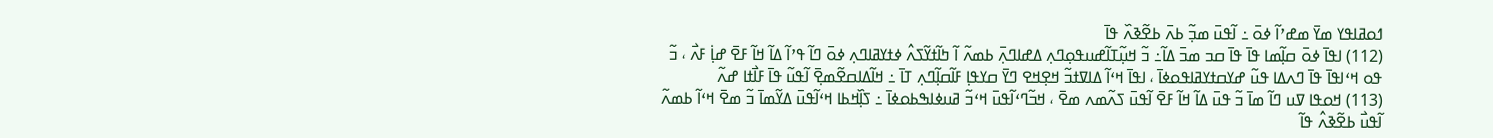ߗߋߥߊߟߌ ߘߌ߫ ߘߝߴߊ߬ ߦߋ߫ ߸ ߊ߬ߟߎ߫ ߘߏ߲߬ ߕߍ߫ ߕߐ߬ߢߍ߰ ߟߊ߫
(112) ߊߟߊ߫ ߦߋ߫ ߛߊ߲߬ߘߊ ߟߊ߫ ߟߊ߫ ߛߏ ߘߏ߫ ߡߊ߬߸ ߏ߬ ߞߎ߲߬ߠߊ߬ߝߎߟߋ߲ߣߍ߲ ߡߝߊߣߍ߲߫ ߕߘߍ߬ ߊ߬ ߤߊ߬ߙߌ߬ߖߍ߮ ߦߙߌߥߊߣߍ߲ ߦߋ߫ ߣߊ߬ ߟߴߊ߬ ߡߊ߬ ߞߊ߬ ߓߐ߫ ߝߊ߲߭ ߓߍ߯ ، ߏ߬ ߟߋ ߞߵߊߟߊ߫ ߟߊ߫ ߣߍߡߊ ߟߎ߬ ߝߌߛߙߌߥߊߟߋߦߊ߫ ، ߊߟߊ߫ ߞߵߊ߬ ߡߊߜߙߏ߬ ߞߐ߲ߞߐ ߣߌ߫ ߛߌߟߊ߲ ߓߊ߬ߛߊ߲߬ߣߍ߲ ߠߊ߫ ߸ ߞߊ߬ߡߊߛߐ߬ߘߐ߲߫ ߊ߬ߟߎ߬ ߟߊ߫ ߓߊ߯ߙߊ ߝߍ߬
(113) ߞߋߟߊ ߜߎ ߣߊ߬ ߘߊ߫ ߏ߬ ߟߎ߫ ߡߊ߬ ߞߊ߬ ߓߐ߫ ߊ߬ߟߎ߫ ߖߍ߬ߘߍ ߘߐ߫ ، ߞߏ߬ߣߵߊ߬ߟߎ߫ ߞߵߏ߬ ߥߎߦߊߒߕߋߦߊ߫ ߸ ߖߊ߲߰ߞߕߊ ߞߵߊ߬ߟߎ߫ ߡߌ߬ߘߊ߫ ߏ߬ ߘߐ߫ ߞߵߊ߬ ߕߘߍ߬ ߊ߬ߟߎ߯ ߕߐ߬ߢߍ߮ ߟߊ߬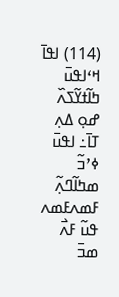(114) ߊߟߊ߫ ߞߵߊߟߎ߫ ߤߊ߬ߙߌ߬ߖߍ߰ ߝߋ߲ ߡߍ߲ ߠߊ߫߸ ߊߟߎ߫ ߦߴߏ߬ ߘߤߊ߬ߣߍ߲߬ ߓߘߍߓߘߍ ߟߎ߬ ߓߍ߯ ߘߏ߫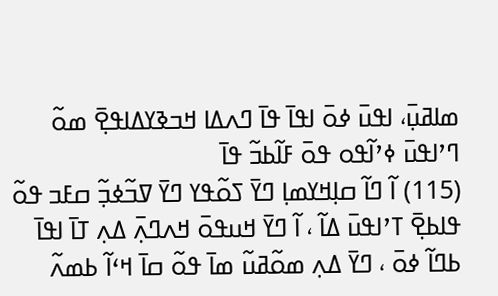ߘߊߥߎ߲߫، ߊߟߎ߫ ߦߋ߫ ߊߟߊ߫ ߟߊ߫ ߣߍߡߊ ߞߏߢߌߡߊߟߐ߲߫ ߘߋ߬ ߣߴߊߟߎ߫ ߦߴߊ߬ߟߋ ߟߋ߫ ߓߊ߬ߕߏ߬ ߟߊ߫
(115) ߊ߬ ߣߊ߬ ߛߊ߲ߞߌߘߊ߲ ߣߌ߫ ߖߋ߬ߟߌ ߣߌ߫ ߜߏ߬ߦߏ߲߬ ߛߓߏ ߟߋ߬ ߟߊߕߐ߲߫ ߠߴߊߟߎ߫ ߡߊ߬ ، ߊ߬ ߣߌ߫ ߞߎߟߋ߫ ߞߍߣߍ߲߫ ߡߍ߲ ߠߊ߫ ߊߟߊ߫ ߕߣߊ߬ ߦߋ߫ ، ߣߌ߫ ߡߍ߲ ߘߋ߬ߥߎ߬ ߘߊ߫ ߟߋ߬ ߛߊ߫ ߞߵߊ߬ ߕߘߍ߬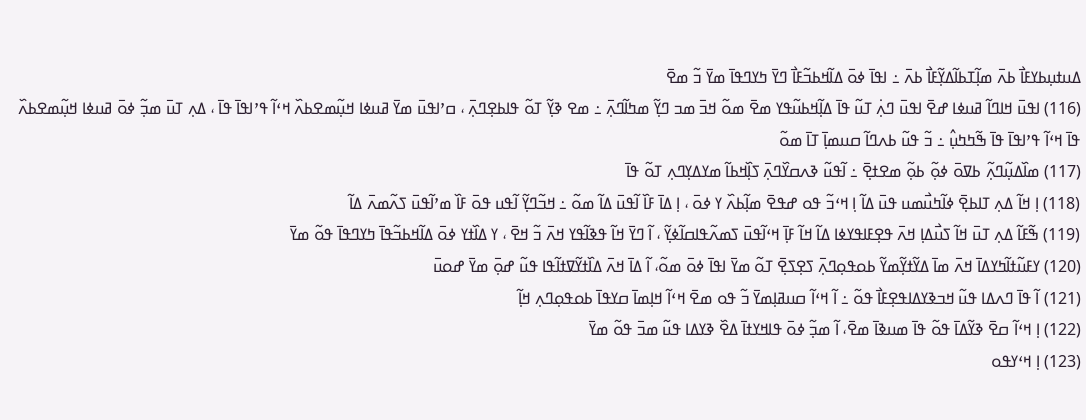ߡߎߙߎ߲ߕߌߓߊ߯ ߕߍ߫ ߘߊ߲߬ߠߕߊ߬ߡߌ߲߬ߓߊ߯ ߕߍ߫ ߸ ߊߟߊ߫ ߦߋ߫ ߡߊ߬ߞߕߏ߬ߓߊ߯ ߣߌ߫ ߤߌߣߟߊ߫ ߘߌ߫ ߏ߬ ߘߐ߫
(116) ߊߟߎ߫ ߞߊߣߊ߬ ߥߎߦߊ ߝߐ߫ ߊߟߎ߫ ߣߍ߲߭ ߠߎ߬ ߟߊ߫ ߡߊ߲߬ߞߕߎ߬ߟߌ ߘߐ߫ ߘߋ߬ ߞߏ߫ ߘߏ ߣߌ߲߬ ߘߤߊ߬ߣߍ߲߫ ߸ ߘߐ ߢߌ߲߬ ߠߋ߬ ߟߊߕߐ߲ߣߍ߲߫ ، ߛߴߊߟߎ߫ ߘߌ߫ ߥߎߦߊ ߞߎ߲߬ߘߐߕߍ߰ ߞߵߊ߬ ߟߴߊߟߊ߫ ߟߊ߫ ، ߡߍ߲ ߠߎ߫ ߘߏ߲߬ ߦߋ߫ ߥߎߦߊ ߞߎ߲߬ߘߐߕߍ߰ ߟߊ߫ ߞߵߊ߬ ߟߴߊߟߊ߫ ߟߊ߫ ߒ߬ߤߤߎ߲߮ ߸ ߏ߬ ߟߎ߬ ߕߍߣߊ߬ ߛߎߘߊ߲߫ ߠߊ߫ ߘߋ߬
(117) ߘߊ߰ߡߎ߲߬ߣߍ߲߬ ߕߜߋ߫ ߦߋ߲߬ ߕߋ߲߬ ߘߐߙߐ߲߫ ߸ ߊ߬ߟߎ߬ ߢߍߛߌ߰ߣߍ߲߫ ߖߊ߲߰ߞߕߊ߬ ߘߌߡߌ߲ߣߍ߲ ߠߋ߬ ߟߊ߫
(118) ߊ߲ ߞߊ߬ ߡߍ߲ ߠߊߕߐ߲߫ ߦߊ߬ߤߎ߯ߘߎ ߟߎ߫ ߡߊ߬ ߊ߲ ߞߵߏ߬ ߟߋ ߝߟߐ߫ ߘߊ߲߬ߕߍ߰ ߌ ߦߋ߫ ، ߊ߲ ߡߊ߫ ߓߊ߰ ߊ߬ߟߎ߫ ߡߊ߬ ߘߋ߬ ߸ ߞߏ߬ߣߌ߲߬ ߊ߬ߟߎ ߟߋ߫ ߓߊ߰ ߘߴߊ߬ߟߎ߫ ߖߍ߬ߘߍ߫ ߡߊ߬
(119) ߒ߬ߓߊ߬ ߡߍ߲ ߠߎ߫ ߞߊ߬ ߖߎ߯ߡߊ߲ ߞߍ߫ ߟߐ߲ߓߊߟߌߦߊ ߡߊ߬ ߞߊ߬ ߓߊ߲߫ ߞߵߊ߬ߟߎ߫ ߖߘߍ߬ߟߊߛߊ߬ߦߌ߲߬ ، ߊ߬ ߣߌ߫ ߞߊ߬ ߟߢߊ߬ߟߌ ߞߍ߫ ߏ߬ ߞߐ߫ ، ߌ ߡߊ߰ߙߌ ߦߋ߫ ߡߊ߬ߞߕߏ߬ߟߊ߫ ߤߌߣߟߊ߫ ߟߋ߬ ߘߌ߫
(120) ߌߓߎ߬ߙߊ߬ߤߌߡߊ߫ ߞߍ߫ ߘߊ߫ ߡߌ߬ߙߌ߲߬ߘߌ߬ ߕߋߟߋ߲ߣߍ߲߫ ߖߐ߲ߖߐ߲߫ ߠߋ߬ ߘߌ߫ ߊߟߊ߫ ߦߋ߫ ߘߋ߬، ߊ߬ ߡߊ߫ ߞߍ߫ ߡߊ߰ߙߌ߬ߜߙߊ߬ߟߊ ߟߎ߬ ߝߋ߲߫ ߘߌ߫ ߝߋߎ߫
(121) ߊ߬ ߟߊ߫ ߣߍߡߊ ߟߎ߬ ߞߏߢߌߡߊߟߐ߲ߓߊ߯ ߟߋ߬ ߸ ߊ߬ ߞߵߊ߬ ߛߎߥߊ߲ߘߌ߫ ߏ߬ ߟߋ ߘߐ߫ ߞߵߊ߬ ߞߊ߲ߘߊ߫ ߛߌߟߊ߫ ߕߋߟߋ߲ߣߍ߲ ߞߊ߲߬
(122) ߊ߲ ߞߵߊ߬ ߛߐ߫ ߢߌ߬ߡߊ߫ ߟߋ߬ ߟߊ߫ ߘߎߢߊ߫ ߘߐ߫، ߊ߬ ߘߏ߲߬ ߦߋ߫ ߟߊߞߌߙߊ߫ ߡߐ߰ ߢߌߡߊ ߟߎ߬ ߘߏ߫ ߟߋ߬ ߘߌ߫
(123) ߊ߲ ߞߵߌߟߋ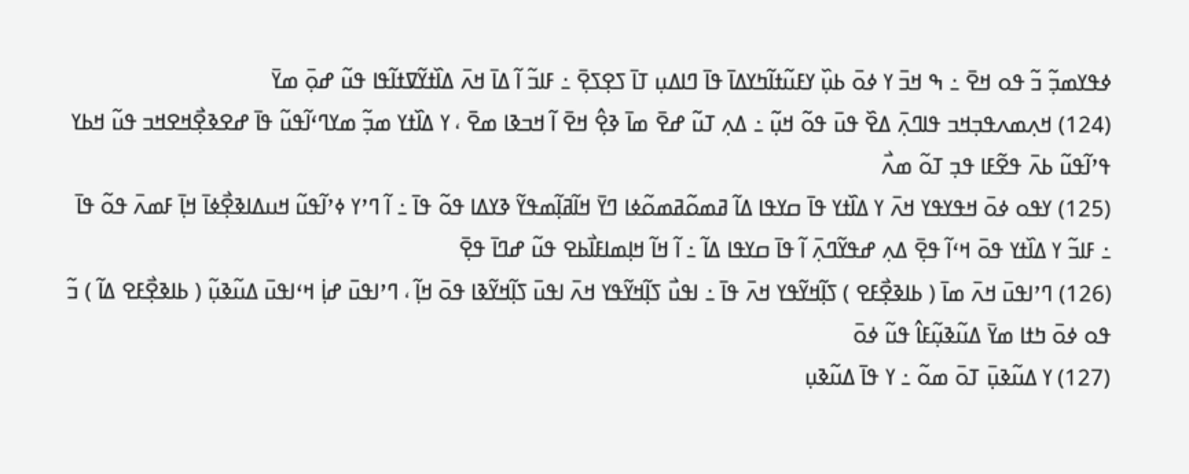ߦߟߌߘߏ߲߬ ߏ߬ ߟߋ ߞߐ߫ ߸ ߒ ߞߏ߫ ߌ ߦߋ߫ ߕߎ߲߰ ߌߓߎ߬ߙߊ߬ߤߌߡߊ߫ ߟߊ߫ ߣߊߡߎ߲ ߠߊ߫ ߖߐ߲ߖߐ߲߫ ߸ ߓߊߏ߬ ߊ߬ ߡߊ߫ ߞߍ߫ ߡߊ߰ߙߌ߬ߜߙߊ߬ߟߊ ߟߎ߬ ߝߋ߲߫ ߘߌ߫
(124) ߞߍ߲ߘߍߟߏ߲ߞߏ ߟߊߣߍ߲߫ ߡߐ߰ ߟߎ߫ ߟߋ߬ ߞߎ߲߬ ߸ ߡߍ߲ ߠߎ߬ ߝߐ߫ ߘߊ߫ ߢߐ߲߮ ߞߐ߫ ߊ߬ ߞߏߢߊ ߘߐ߫ ، ߌ ߡߊ߰ߙߌ ߘߏ߲߬ ߘߌߣߵߊ߬ߟߎ߬ ߟߊ߫ ߝߐߢߐ߲߯ߞߐߞߏ ߟߎ߬ ߞߕߌ ߟߴߊ߬ߟߎ߬ ߕߍ߫ ߟߐ߬ߓߊ ߟߏ߲ ߠߋ߬ ߘߍ߯
(125) ߌߟߋ ߦߋ߫ ߞߟߌߟߌ ߞߍ߫ ߌ ߡߊ߰ߙߌ ߟߊ߫ ߛߌߟߊ ߡߊ߬ ߥߘߋ߬ߥߘߋ߬ߦߊ ߣߌ߫ ߞߊ߬ߥߊ߲߬ߘߟߌ߬ ߢߌߡߊ ߟߋ߬ ߟߊ߫ ߸ ߊ߬ ߣߴߌ ߦߴߊ߬ߟߎ߬ ߞߎߡߊߢߐ߲߯ߦߊ߫ ߞߊ߲߫ ߓߘߍ߫ ߟߋ߬ ߟߊ߫ ߸ ߓߊߏ߬ ߌ ߡߊ߰ߙߌ ߟߋ߫ ߞߵߊ߬ ߟߐ߲߫ ߡߍ߲ ߝߟߌ߬ߣߍ߲߫ ߊ߬ ߟߊ߫ ߛߌߟߊ ߡߊ߬ ߸ ߊ߬ ߞߊ߬ ߞߊ߲ߘߊߓߊ߯ߕߐ ߟߎ߬ ߝߣߊ߫ ߟߐ߲߫
(126) ߣߴߊߟߎ߫ ߞߍ߫ ߘߊ߫ ( ߕߊߢߐ߲߯ߓߐ ) ߖߊ߲߬ߞߌ߬ߟߌ ߞߍ߫ ߟߊ߫ ߸ ߊߟߎ߯ ߖߊ߲߬ߞߌ߬ߟߌ ߞߍ߫ ߊߟߎ߫ ߖߊ߲߬ߞߌ߬ߢߊ ߟߋ߫ ߞߊ߲߬ ، ߣߴߊߟߎ߫ ߝߊ߲߭ ߞߵߊߟߎ߫ ߡߎ߬ߢߎ߲߬ ( ߕߊߢߐ߲߯ߓߐ ߡߊ߬ ) ߏ߬ ߟߋ ߦߋ߫ ߤߙߊ ߘߌ߫ ߡߎ߬ߢߎ߲߬ߓߊ߮ ߟߎ߬ ߦߋ߫
(127) ߌ ߡߎ߬ߢߎ߲߫ ߠߋ߫ ߘߋ߬ ߸ ߌ ߟߊ߫ ߡߎ߬ߢߎ߲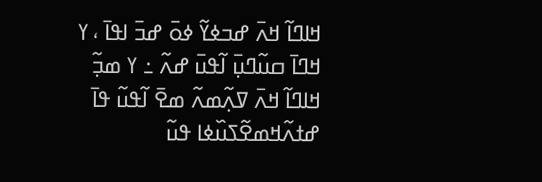ߞߊߣߊ߬ ߞߍ߫ ߝߏߦߌ߬ ߦߋ߫ ߝߏ߫ ߊߟߊ߫ ، ߌ ߞߣߊ߫ ߛߎ߬ߣߎ߲߫ ߊ߬ߟߎ߫ ߝߍ߬ ߸ ߌ ߘߏ߲߬ ߞߊߣߊ߬ ߞߍ߫ ߜߍ߲߬ߘߍ߬ ߘߐ߫ ߊ߬ߟߎ߬ ߟߊ߫ ߝߙߍ߬ߞߘߐ߬ߖߎ߰ߦߊ ߟߎ߬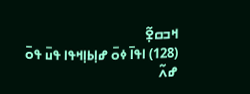ߞߏߛߐ߲߬
(128) ߊߟߊ߫ ߦߋ߫ ߝߊ߲ߕߊ߲ߞߟߊ ߟߎ߫ ߟߋ߫ ߝߍ߬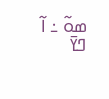ߘߋ߬ ߸ ߊ߬ ߣߌ߫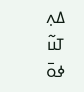ߡߍ߲ ߠߎ߬ ߦߋ߫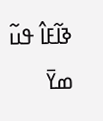ߢߊ߬ߓߊ߮ ߟߎ߬ ߘߌ߫